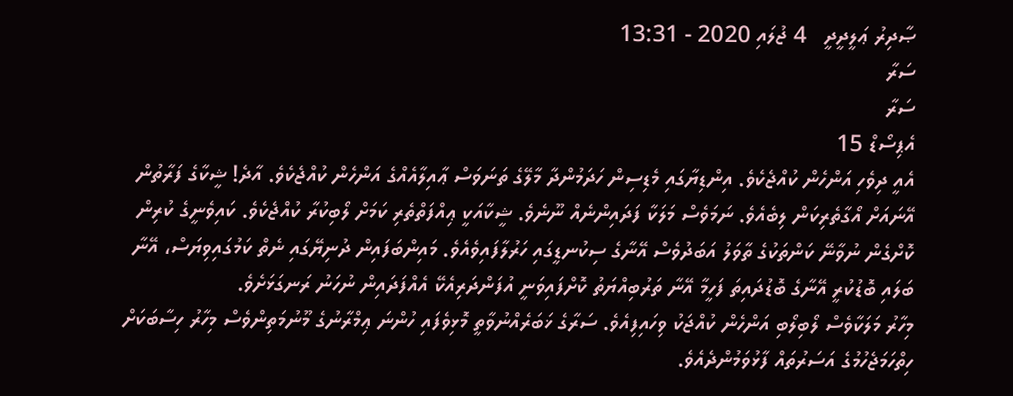ޞާދިރު ޢަލީދީދީ   4 ޖުލައި 2020 - 13:31
ސަރާ
ސަރާ
އެޕިސޯޑް 15
އެއީ ދިވެހި އަންހެން ކުއްޖެކެވެ. އިންޑިޔާގައި މެޑިސިން ހަދަމުންދާ މާލޭގެ ތަނަވަސް ޢާއިލާއެއްގެ އަންހެން ކުއްޖެކެވެ. އާދެ! ޝީކާގެ ފަރާތުން އޭނައަށް އޯގާތެރިކަން ލިބެއެވެ. ނަމަވެސް މަލަކާ ފަދައިންނެއް ނޫނެވެ. ޝީކާއަކީ ޢިއްފަތްތެރި ކަމަށް ލޯބިކުރާ ކުއްޖެކެވެ. ކައިވެނީގެ ކުރިން ކޮށްގެން ނުވާނޭ ކަންތަކުގެ ތާވަލު އަބަދުވެސް އޭނާގެ ސިކުނޑީގައި ހަރުލާފައިވެއެވެ. މައިންބަފައިން ދުނިޔޭގައި ނެތް ކަމުގައިވިޔަސް، އޭނާ ބަލައި ބޮޑުކުރީ އޭނާގެ ބޮޑުދައިތަ ފަހީމާ އޭނާ ތަރުބިއްޔަތު ކޮށްފައިވަނީ އުފަންދަރިއެކޭ އެއްފަދައިން ނުހަނު ރަނގަޅަށެވެ.
މިހާރު މަލަކާވެސް ލޯބިލޯބި އަންހެން ކުއްޖަކު ވިހައިފިއެވެ. ސަރާގެ ޚަބަރެއްނުވާތީ މޮޅިވެފައި ހުންނަ ޢިމްރާނުގެ މޫނުމަތިންވެސް މިހާރު ހިސާބަކަށް ހިތްހަމަޖެހުމުގެ އަސަރުތައް ފާޅުވަމުންދެއެވެ.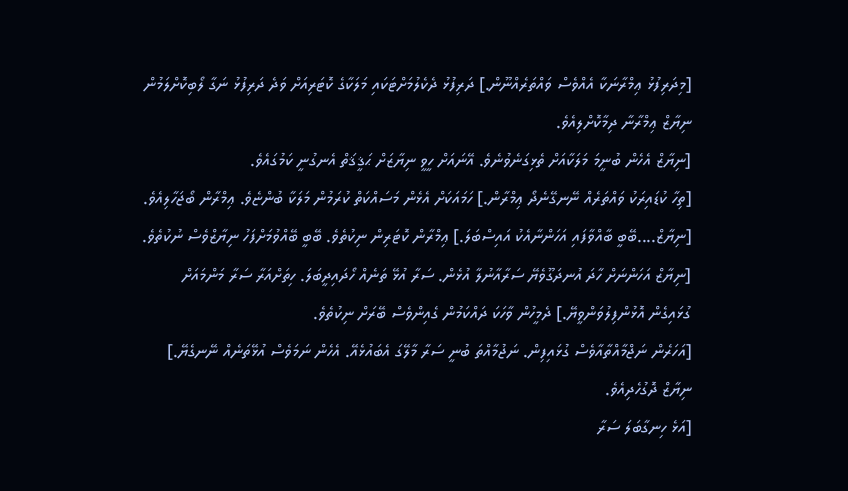[މިދަރިފުޅު ޢިމްރާނަކާ އެއްވެސް ވައްތަރެއްނޫން.] ދަރިފުޅު ދެކެލުމަށްޓަކައި މަލަކާގެ ކޮޓަރިއަށް ވަދެ ދަރިފުޅު ނަގާ ލޯބިކޮށްލަމުން ނިޔާޒް ޢިމްރާނާ ދިމާކޮށްލިއެވެ.
[ނިޔާޒް އެހެން ބުނީމަ މަލަކާއަށް ތެޅިގަނެވުނެވެ. އޭނައަށް ހީވީ ނިޔާޒަށް ޙަޤީޤަތް އެނގުނީ ކަމުގައެވެ.
[ތިހާ ކުޑައިރަކު ވައްތަރެއް ނޭނގޭނެދޯ ޢިމްރާން.] ހަމައަކަށް އެޅެން މަސައްކަތް ކުރަމުން މަލަކާ ބުންޏެވެ. ޢިމްރާން ބޯޖަހާލިއެވެ.
[ނިޔާޒް....ބޭބީ ބާއްވާފައި އަހަންނާއެކު އައިސްބަލަ.] ޢިމްރާން ކޮޓަރިން ނިކުތެވެ. ބޭބީ ބޭއްވުމަށްފަހު ނިޔާޒްވެސް ނުކުތެވެ.
[ނިޔާޒް އަހަންނަށް ހާދަ އުނދަގޫވެޔޭ ސަރާއާނުލާ އުޅެން. ސަރާ އުޅޭ ތަނެއް ހޯދައިދީބަލަ. ހިތަށްއަރާ ސަރާ މަންމައަށް ގުޅައިގެން އޮޅުންފިލުވަންވީޔޭ.] ދެމީހުން ވާހަކަ ދައްކަމުން ގެއިންވެސް ބޭރަށް ނިކުތެވެ.
[އަހަރެން ނަޖްމާއްތާއާވެސް ގުޅައިފިން. ނަޖުމާއްތަ ބުނީ ސަރާ މާލޭގަ އެބައުޅެއޭ. އެހެން ނަމަވެސް އުޅޭތަނެއް ނޭނގެޔޭ.] ނިޔާޒް ދޮގުހެދިއެވެ.
[އަޅެ ހިނގާބަލަ ސަރާ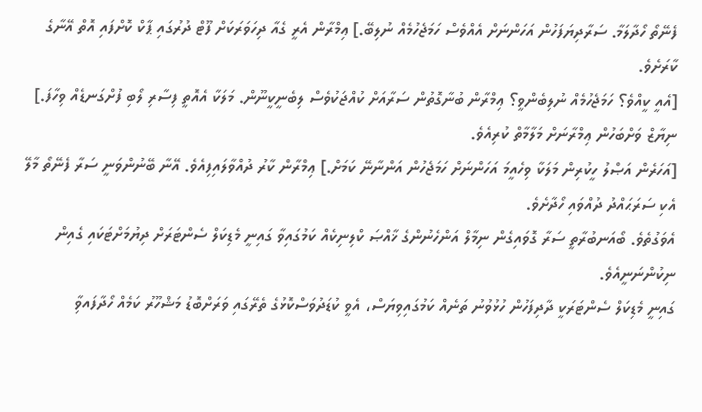ފެނޭތޯ ހޯދާލަމާ. ސަރާދިޔަފަހުން އަހަންނަށް އެއްވެސް ހަމަޖެހުމެއް ނުލިބޭ.] ޢިމްރާން އެރީ ގެއާ ދިހަވަރަކަށް ފޫޓް ދުރުގައި ޕާކް ކޮށްފައި އޮތް އޭނާގެ ކާރަށެވެ.
[އެއީ ކީއްވެ؟ ހަމަޖެހުމެއް ނުލިބެންވީ؟ ޢިމްރާން ބުނާގޮތުން ސަރާއަށް ކުއްޖަކުވެސް ލިބެނީކީނޫން. މަލަކާ އެއޮތީ ފިސާރި ލޯބި ފުށްގަނޑެއް ވިހާފަ.] ނިޔާޒް ވަށްބަހުން ޢިމްރާނަށް މަލާމާތް ކުރިއެވެ.
[އަހަރެން އަޞްލު ހީކުރިން މަލަކާ ވިހެއީމަ އަހަންނަށް ހަމަޖެހުން އަންނާނޭ ކަމަށް.] ޢިމްރާން ކާރު ދުއްވާލައިފިއެވެ. އޭނާ ބޭނުންވަނީ ސަރާ ފެނޭތޯ މާލޭ އެކި ސަރަޙައްދު ދުއްވައި ހޯދާށެވެ.
އެވަގުތެވެ. ބޯއަނބުރާތީ ސަރާ ގޮވައިގެން ނިމާލް އަންހެނުންގެ ޚާއްޞަ ކްލިނިކެއް ކަމުގައިވާ ގައިނީ މެޑިކަލް ސެންޓަރަށް ދިޔުމަށްޓަކައި ގެއިން ނިކުންނަނީއެވެ.
ގައިނީ މެޑިކަލް ސެންޓަރަކީ ދާދިފަހުން ހުޅުވުނު ތަނެއް ކަމުގައިވިޔަސް، އެވީ ކުޑަދުވަސްކޮޅުގެ ތެރޭގައި ވަރަށްބޮޑު މަޝްހޫރު ކަމެއް ހޯދާފައވިާ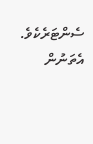ސެންޓަރެކެވެ. އެތަނުން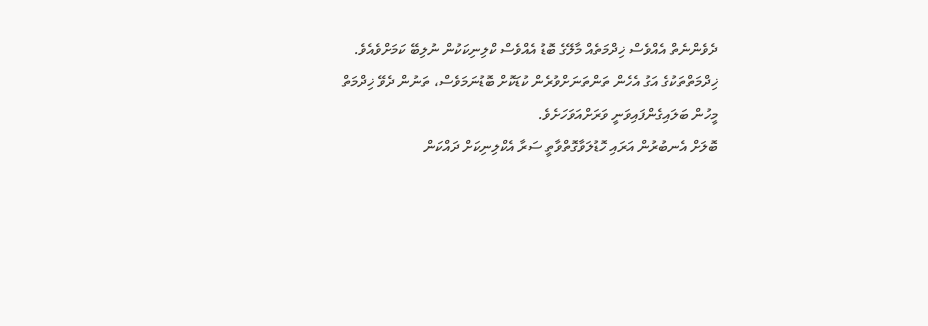ދެވެންނެތް އެއްވެސް ޚިދްމަތެއް މާލޭގެ ބޮޑު އެއްވެސް ކްލިނިކަކުން ނުލިބޭ ކަމަށްވެއެވެ. ޚިދްމަތްތަކުގެ އަގު އެހެން ތަންތަނަށްވުރެން ކުޑަކޮށް ބޮޑުނަމަވެސް، ތަނުން ދެވޭ ޚިދްމަތް މީހުން ބަލައިގެންފައިވަނީ ވަރަށްއަވަހަށެވެ.
ބޮލަށް އެނބުރުން އަރައި ހޮޑުލަވާގޮތްވާތީ ސަރާ އެކްލިނިކަށް ދައްކަން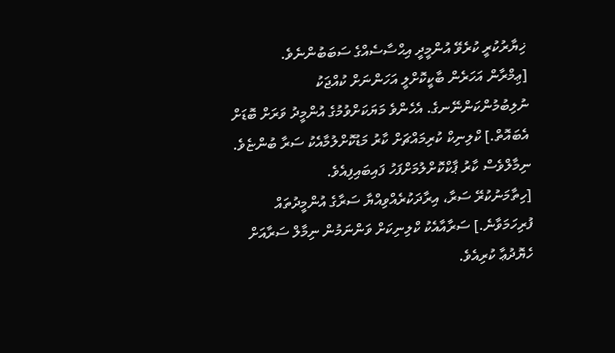ޚިޔާރުކުރީ ކުރެވޭ އުންމީދީ އިޙްސާސެއްގެ ސަބަބުންނެވެ.
[ޢިމްރާން އަހަރެން ބާކީކޮށްލީ އަހަންނަށް ކުއްޖަކު ނުލިބުމުންކަންނޭނގެ. އެހެންވެ މަޔަކަށްވުމުގެ އުންމީދު ވަރަށް ބޮޑަށް އެބައޮތް.] ކްލިނިކް ކުރިމައްޗަށް ކާރު މަޑުކޮށްލުމާއެކު ސަރާ ބުންޏެވެ. ނިމާލްވެސް ކާރު ޕާކްކޮށްލުމަށްފަހު ފައިބައިފިއެވެ.
[ހިތާމަނުކުރޭ ސަރާ، އިރާދަކުރެއްވިއްޔާ ސަރާގެ އުންމީދުތައް ފުރިހަމަވާނެ.] ސަރާއާއެކު ކްލިނިކަށް ވަންނަމުން ނިމާލް ސަރާއަށް ހެޔޮދުޢާ ކުރިއެވެ.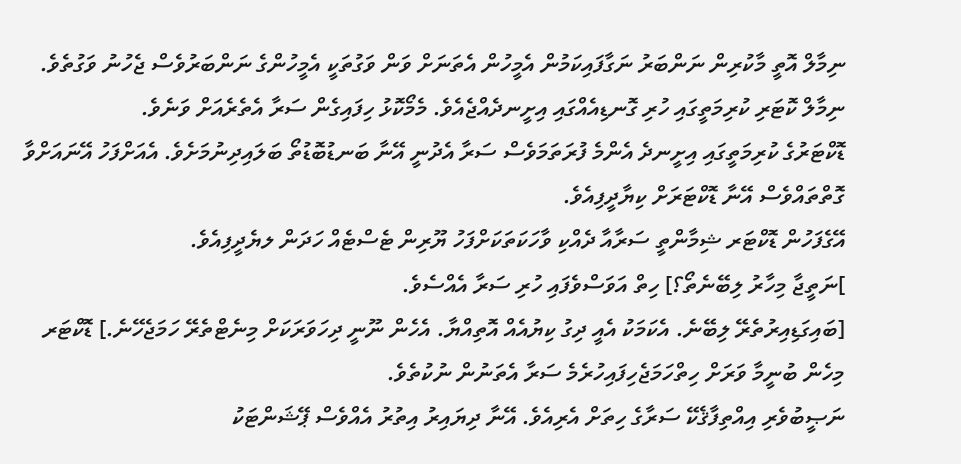ނިމާލް އޮތީ މާކުރިން ނަންބަރު ނަގާފައިކަމުން އެމީހުން އެތަނަށް ވަން ވަގުތަކީ އެމީހުންގެ ނަންބަރުވެސް ޖެހުނު ވަގުތެވެ. ނިމާލް ކޮޓަރި ކުރިމަތީގައި ހުރި ގޮނޑިއެއްގައި އިށީނދެއްޖެއެވެ. މެމޯކޮޅު ހިފައިގެން ސަރާ އެތެރެއަށް ވަނެވެ.
ޑޮކްޓަރުގެ ކުރިމަތީގައި އިށީނދެ އެންމެ ފުރަތަމަވެސް ސަރާ އެދުނީ އޭނާ ބަނޑުބޮޑުތޯ ބަލައިދިނުމަށެވެ. އެއަށްފަހު އޭނައަށްވާ ގޮތްތައްވެސް އޭނާ ޑޮކްޓަރަށް ކިޔާދީފިއެވެ.
އޭގެފަހުން ޑޮކްޓަރ ޝިމާންތީ ސަރާއާ ދެއްކި ވާހަކަތަކަށްފަހު ޔޫރިން ޓެސްޓެއް ހަދަން ލޔެދީފިއެވެ.
]ނަތީޖާ މިހާރު ލިބޭނެތޯ؟] ހިތް އަވަސްވެފައި ހުރި ސަރާ އެއްސެވެ.
[ބައިގަޑިއިރުތެރޭ ލިބޭނެ. އެކަމަކު އެއީ ދިގު ކިޔުއެއް އޮތިއްޔާ. އެހެން ނޫނީ ދިހަވަރަކަށް މިނެޓްތެރޭ ހަމަޖެހޭނެ.] ޑޮކްޓަރ މިހެން ބުނީމާ ވަރަށް ހިތްހަމަޖެހިފައިހުރެމެ ސަރާ އެތަނުން ނުކުތެވެ.
ނަޞީބުވެރި އިއްތިފާޤެކޭ ސަރާގެ ހިތަށް އެރިއެވެ. އޭނާ ދިޔައިރު އިތުރު އެއްވެސް ޕޭޝަންޓަކު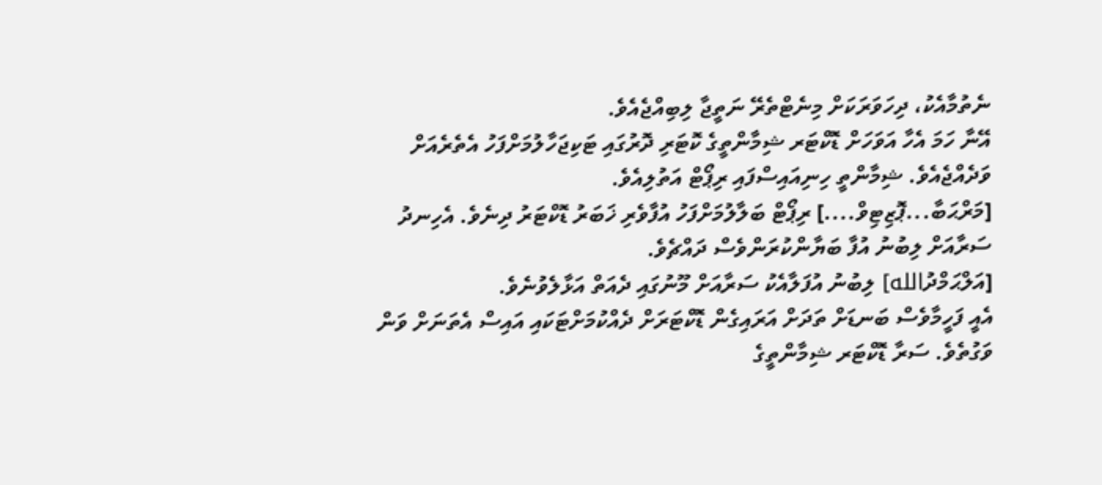ނެތުމާއެކު، ދިހަވަރަކަށް މިނެޓްތެރޭ ނަތީޖާ ލިބިއްޖެއެވެ.
އޭނާ ހަމަ އެހާ އަވަހަށް ޑޮކްޓަރ ޝިމާންތީގެ ކޮޓަރި ދޮރުގައި ޓަކިޖަހާލުމަށްފަހު އެތެރެއަށް ވަދެއްޖެއެވެ. ޝިމާންތީ ހިނިއައިސްފައި ރިޕޯޓް އަތުލިއެވެ.
[މަރްޙަބާ...ޕޮޒިޓިވް....] ރިޕޯޓް ބަލާލުމަށްފަހު އުފާވެރި ޚަބަރު ޑޮކްޓަރު ދިނެވެ. އެހިނދު ސަރާއަށް ލިބުނު އުފާ ބަޔާންކުރަންވެސް ދައްޗެވެ.
[އަލްޙަމްދުالله] ލިބުނު އުފަލާއެކު ސަރާއަށް މޫނުގައި ދެއަތް އަޅާލެވުނެވެ.
އެއީ ފަހީމާވެސް ބަނޑަށް ތަދަށް އަރައިގެން ޑޮކްޓަރަށް ދެއްކުމަށްޓަކައި އައިސް އެތަނަށް ވަން ވަގުތެވެ. ސަރާ ޑޮކްޓަރ ޝިމާންތީގެ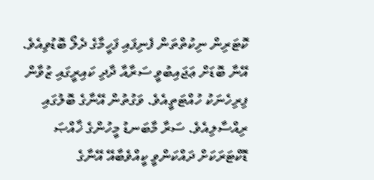ކޮޓަރިން ނިކުތްތަން ފެނިފައި ފަހީމާގެ ދެލޯ ބޮޑުވިއެވެ. އޭނާ ބޮޑަށް ޢަޖައިބުވީ ސަރާއާ ދާދި ކައިރީގައި ޒުވާން ފިރިހެނަކު ހުއްޓަތީއެވެ. ވަގުތުން އޭނާގެ ބޮލުގައި ރިއްސާލިއެވެ. ސަރާ މާބަނޑު މީހުންގެ ޚާއްޞަ ޑޮކްޓަރަކަށް ދައްކަންވީ ކީއްވެބާއޭ އޭނާގެ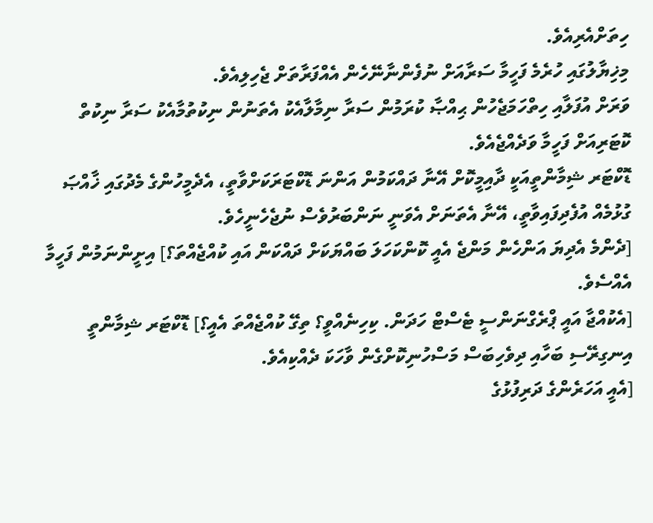ހިތަށްއެރިއެވެ.
މިޚިޔާލުގައި ހުރެމެ ފަހީމާ ސަރާއަށް ނުފެންނާނޭހެން އެއްފަރާތަށް ޖެހިލިއެވެ.
ވަރަށް އުފަލާއި ހިތްހަމަޖެހުން ޙިއްޞާ ކުރަމުން ސަރާ ނިމާލާއެކު އެތަނުން ނިކުތުމާއެކު ސަރާ ނިކުތް ކޮޓަރިއަށް ފަހީމާ ވަދެއްޖެއެވެ.
ޑޮކްޓަރ ޝިމާންތީއަކީ ދާއިމީކޮށް އޭނާ ދައްކަމުން އަންނަ ޑޮކްޓަރަކަށްވާތީ، އެދެމީހުންގެ މެދުގައި ޚާއްޞަ ގުޅުމެއް އުފެދިފައިވާތީ، އޭނާ އެތަނަށް އެވަނީ ނަންބަރުވެސް ނުޖެހެނީހެވެ.
[ދެންމެ އެދިޔަ އަންހެން މަންޖެ އެއީ ކޮންކަހަލަ ބައްޔަކަށް ދައްކަން އައި ކުއްޖެއްތަ؟] އިށީންނަމުން ފަހީމާ އެއްސެވެ.
[އެކުއްޖާ އައީ ޕްރެގްނަންސީ ޓެސްޓް ހަދަން. ކިހިނެއްވީ؟ ތިގޭ ކުއްޖެއްތަ އެއީ؟] ޑޮކްޓަރ ޝިމާންތީ އިނގިރޭސި ބަހާއި ދިވެހިބަސް މަސްހުނިކޮށްގެން ވާހަކަ ދެއްކިއެވެ.
[އެއީ އަހަރެންގެ ދަރިފުޅުގެ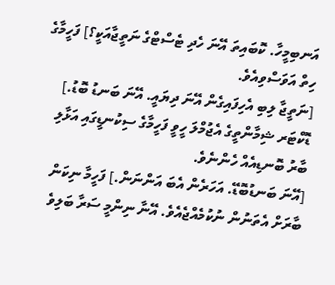އަނބިމީހާ. ކޮބައިތަ އޭނަ ހެދި ޓެސްޓްގެ ނަތީޖާއަކީ؟] ފަހީމާގެ ހިތް އަވަސްވިއެވެ.
[ނަތީޖާ ލިބި އެހިފައިގެން އޭނަ ދިޔައީ. އޭނަ ބަނޑު ބޮޑު.] ޑޮކްޓަރ ޝިމާންތީގެ އެޖުމްލަ ހީވީ ފަހީމާގެ ސިކުނޑީގައި އަޅާލި ބާރު ބޮނޑިއެއް ހެންނެވެ.
[އޭނަ ބަނޑުބޮޑޭ. އަހަރެން އެބަ އަންނަން.] ފަހީމާ ނިކަން ބާރަށް އެތަނުން ނުކުމެއްޖެއެވެ. އޭނާ ނިންމީ ސަރާ ބަލިވެ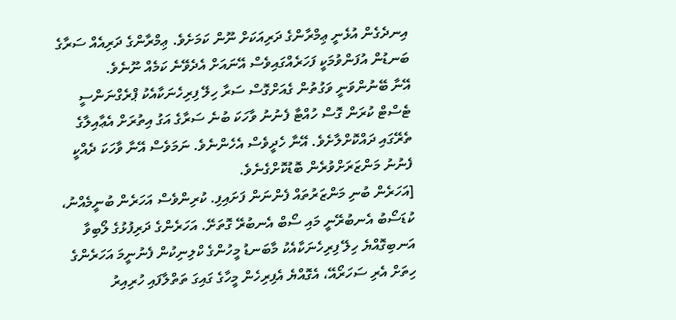އިނދެގެން އުޅެނީ ޢިމްރާންގެ ދަރިއަކަށް ނޫން ކަމަށެވެ. ޢިމްރާންގެ ދަރިއެއް ސަރާގެ ބަނޑުން އުފަންވުމަކީ ފަހަރެއްގައިވެސް އޭނައަށް އެދެވޭނެ ކަމެއް ނޫނެވެ.
އޭނާ ބޭނުންވަނީ ވަގުތުން ގެއަށްގޮސް ސަރާ ހިލޭ ފިރިހެނަކާއެކު ޕްރެގްނަންސީ ޓެސްޓް ކުރަން ގޮސް ހުއްޓާ ފެނުނު ވާހަކަ ބުނެ ސަރާގެ އަގު އިތުރަށް އެޢާއިލާގެ ތެރޭގައި ދައްކޮށްލާށެވެ. އޭނާ ހެދީވެސް އެހެންނެވެ. ނަމަވެސް އޭނާ ވާހަކަ ދެއްކީ ފެނުނު މަންޒަރަށްވުރެން ބޮޑުކޮށްގެނެވެ.
[އަހަރެން ބުނި މަންޒަރުތައް ފެންނަން ފަށައިފި. ކުރިންވެސް އަހަރެން ބުނީމެއްނު، ކުޑަސޯބު އެނބުރޭނީ މައި ސޯބް އެނބުރޭ ގޮތަށޭ. އަހަރެންގެ ދަރިފުޅުގެ ލޯބިވާ އަނބިގޮއްޔެ ހިލޭ ފިރިހެނަކާއެކު މާބަނޑު މީހުންގެ ކްލިނިކުން ފެނުނީމަ އަހަރެންގެ ހިތަށް އެރި ސަހަރޯއޭ، އެގޮއްޔެ އެފިރިހެން މީހާގެ ގައިގަ ތަތްލާފައި ހުރިއިރު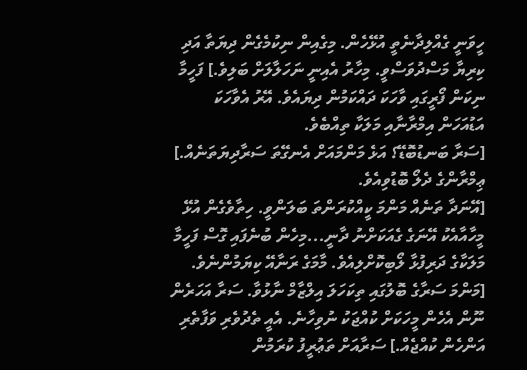ހީވަނީ ގެއްލިދާނެތީ އުޅޭހެން. މިގެއިން ނިކުމެގެން ދިޔަތާ އަދި ކިރިޔާ މަސްދުވަސްވީ. މިހާރު އެއިނީ ނަހަލާލަށް ބަލިވެ.] ފަހީމާ ނިކަން ފޯރީގައި ވާހަކަ ދައްކަމުން ދިޔައެވެ. އޭރު އެވާހަކަ އަޑުއަހަން އިމްރާނާއި މަލަކާ ތިއްބެވެ.
[ސަރާ ބަނޑުބޮޑޭ؟ އަޅެ މަންމައަށް އެނގޭތަ ސަރާދިޔަތަނެއް.] ޢިމްރާންގެ ދެލޯ ބޮޑުވިއެވެ.
[އޭނަދާ ތަނެއް މަންމަ ކީއްކުރަންތަ ބަލަންވީ. ހިތާވެގެން އުޅޭ މީހާއާއެކު އޭނަގެ ގެއަކަށްނު ދާނީ...މިހެން ބުނެފައި ގޮސް ފަހީމާ މަލަކާގެ ދަރިފުޅާ ލޯބިކޮށްލިއެވެ. މާމަގެ ރަނާއޭ ކިޔަމުންނެވެ.
[މަންމަ ސަރާގެ ބޮލުގައި ތިކަހަލަ އިލްޒާމް ނާޅުވާ. ސަރާ އަހަރެން ނޫން އެހެން މީހަކަށް ކުއްޖަކު ނުވިހާނެ. އެއީ ތެދުވެރި ވަފާތެރި އަންހެން ކުއްޖެއް.] ސަރާއަށް ތަޢުރީފު ކުރަމުން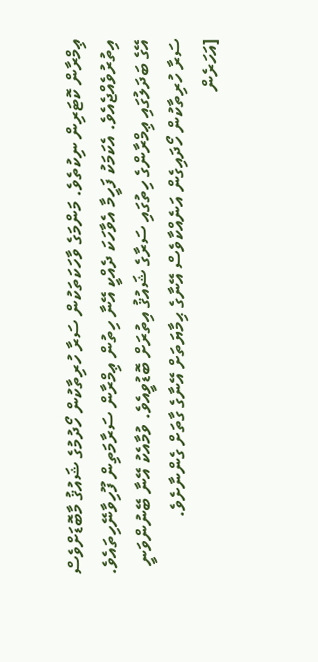ޢިމްރާން ކޮޓަރިން ނިކުތެވެ. މަންމަގެ ވާހަކަތަކުން ސަރާ ހުރިތާކުން ހޯދުމުގެ ޝައުޤު މާބޮޑަށްވެސް އިތުރުވެއްޖެއެވެ. އެކަމަކު ފަހީމާ އެވާހަކަ ދެއްކީ އޭނާ ހިތުން ޢިމްރާން ސަރާމަތިން ފޫހިވާނޭހިތައެވެ.
އޭގެ ބަދަލުގައި ޢިމްރާންގެ ހިތުގައި ސަރާގެ ޝައުޤު އިތުރަށް ބޮޑުވީއެވެ. ވުމާއެކު އޭނާ ބޭނުންވަނީ ސަރާ ހުރިތާކުން ހޯދައިގެން އަނެއްކާވެސް އޭނާގެ ޙިމާޔަތަށް އޭނާގެ ގާތަށް ގެންނާށެވެ.
[އަހަރެން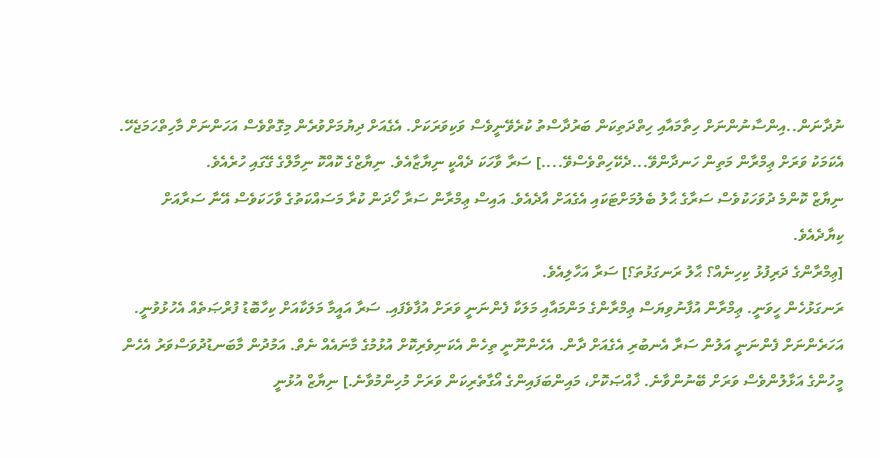ނުދާނަން..އިންސާނުންނަށް ހިތާމައާއި ހިތްދަތިކަން ބަރުދާސްތު ކުރެވޭނީވެސް ވަކިވަރަކަށް. އެގެއަށް ދިޔުމަށްވުރެން މިގޮތްވެސް އަހަންނަށް މާހިތްހަމަޖެހޭ. އެކަމަކު ވަރަށް ޢިމްރާން މަތިން ހަނދާންވޭ...ދެކޭހިތްވެސްވޭ....] ސަރާ ވާހަކަ ދެއްކީ ނިޔާޒާއެވެ. ނިޔާޒްގެ ކޮއްކޮ ނިމާލްގެ ގޭގައި ހުރެއެވެ.
ނިޔާޒް ކޮންމެ ދުވަހަކުވެސް ސަރާގެ ޙާލު ބެލުމަށްޓަކައި އެގެއަށް އާދެއެވެ. އައިސް ޢިމްރާން ސަރާ ހޯދަން ކުރާ މަސައްކަތުގެ ވާހަކަވެސް އޭނާ ސަރާއަށް ކިޔާދެއެވެ.
[ޢިމްރާންގެ ދަރިފުޅު ކިހިނެއް؟ ޙާލު ރަނގަޅުތަ؟] ސަރާ އަހާލިއެވެ.
ރަނގަޅުހެން ހީވަނީ. ޢިމްރާން އުފާނުވިޔަސް ޢިމްރާންގެ މަންމައާއި މަލަކާ ފެންނަނީ ވަރަށް އުފާވެފައި. ސަރާ އައީމާ މަލަކާއަށް ކިހާބޮޑު ފުރްޞަތެއް އެހުޅުވުނީ. އަހަރެންނަށް ފެންނަނީ އަލުން ސަރާ އެނބުރި އެގެއަށް ދާން. އެހެންނޫނީ ތިހެން އެކަނިވެރިކޮށް އުޅުމުގެ މާނައެއް ނެތް. އަމުދުން މާބަނޑުދުވަސްވަރު އެހެން މީހުންގެ އަޅާލުންވެސް ވަރަށް ބޭނުންވާނެ. ޚާއްޞަކޮށް، މައިންބަފައިންގެ އޯގާތެރިކަން ވަރަށް މުހިންމުވާނެ.] ނިޔާޒް އުޅުނީ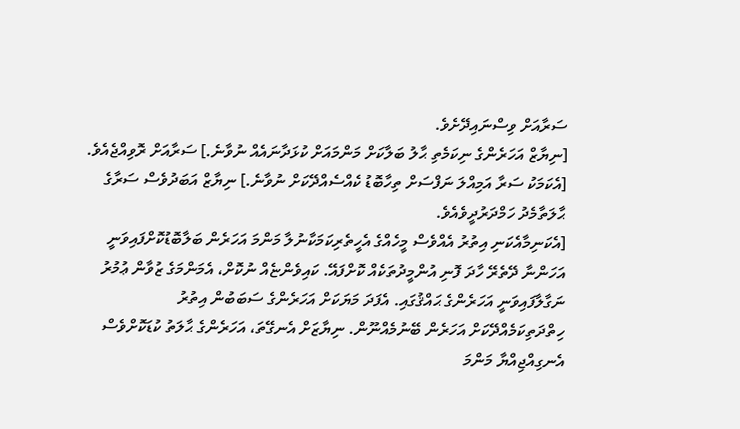ސަރާއަށް ވިސްނައިދޭށެވެ.
[ނިޔާޒް އަހަރެންގެ ނިކަމެތި ޙާލު ބަލާކަށް މަންމައަށް ކުޅަދާނައެއް ނުވާނެ.] ސަރާއަށް ރޮވިއްޖެއެވެ.
[އެކަމަކު ސަރާ އަމިއްލަ ނަފްސަށް ތިހާބޮޑު ކެއްސެއްދޭކަށް ނުވާނެ.] ނިޔާޒް އަބަދުވެސް ސަރާގެ ޙާލަތާމެދު ހަމްދަރުދީވެއެވެ.
[އެކަނިމާއެކަނި އިތުރު އެއްވެސް މީހެއްގެ އެހީތެރިކަމަކާނުލާ މަންމަ އަހަރެން ބަލާބޮޑުކޮށްފައިވަނީ އަހަންނާ ދޭތެރޭ ހާދަ ފޮނި އުންމީދުތަކެއް ކޮށްފައޭ. ކައިވެންޏެއް ނުކޮށް، އެމަންމަގެ ޒުވާން ޢުމުރު ނަގާލާފައިވަނީ އަހަރެންގެ ޙައްޤުގައި. އެފަދަ މަޔަކަށް އަހަރެންގެ ސަބަބުން އިތުރު ހިތްދަތިކަމެއްދޭކަށް އަހަރެން ބޭނުމެއްނޫން. ނިޔާޒަށް އެނގޭތަ، އަހަރެންގެ ޙާލަތު ކުޑަކޮށްވެސް އެނގިއްޖިއްޔާ މަންމަ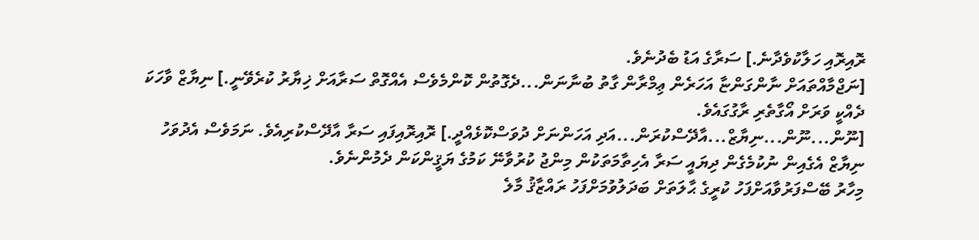ރޮއިރޮއި ހަލާކުވެދާނެ.] ސަރާގެ އަޑު ބެދުނެވެ.
[ނަޖްމާއްތައަށް ނާންގަންޏާ އަހަރެން ޢިމްރާން ގާތު ބުނާނަން...ދެގޮތުން ކޮންމެވެސް އެއްގޮތް ސަރާއަށް ޚިޔާރު ކުރެވޭނީ.] ނިޔާޒް ވާހަކަ ދެއްކީ ވަރަށް އޯގާތެރި ރާގުގައެވެ.
[ނޫން...ނޫން...ނިޔާޒް...އާދޭސްކުރަން...އަދި އަހަންނަށް ދުވަސްކޮޅެއްދީ.] ރޮއިރޮއިފައި ސަރާ އާދޭސްކުރިއެވެ. ނަމަވެސް އެދުވަހު ނިޔާޒް އެގެއިން ނުކުމެގެން ދިޔައީ ސަރާ އެހިތާމަތަކުން މިންޖު ކުރުވާނޭ ކަމުގެ ޔަޤީންކަން ދެމުންނެވެ.
މިހާރު ބޭސްފަރުވާއަށްފަހު ކުރީގެ ޙާލަތަށް ބަދަލުވުމަށްފަހު ރައްޒާޤު މާލެ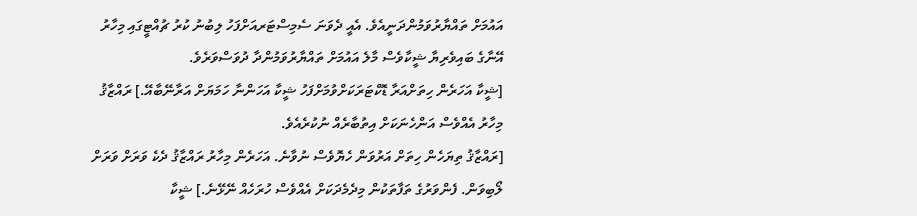އައުމަށް ތައްޔާރުވަމުންދަނީއެވެ. އެއީ ދެވަނަ ސެމިސްޓަރއަށްފަހު ލިބުނު ކުރު ޗުއްޓީގައި މިހާރު އޭނާގެ ބައިވެރިޔާ ޝީކާވެސް މާލެ އައުމަށް ތައްޔާރުވަމުންދާ ދުވަސްވަރެވެ.
[ޝީކާ އަހަރެން ހިތަށްއަރާ ޑޮކްޓަރަކަށްވުމަށްފަހު ޝީކާ އަހަންނާ ހަމަޔަށް އަރާނޭބާއޭ.] ރައްޒާޤު މިހާރު އެއްވެސް އަންހެނަކަށް އިތުބާރެއް ނުކުރެއެވެ.
[ރައްޒާޤު ތިޔަހެން ހިތަށް އަރުވަން ހެޔޮވެސް ނުވާނެ. އަހަރެން މިހާރު ރައްޒާޤު ދެކެ ވަރަށް ވަރަށް ލޯބިވަން. ފެންވަރުގެ ތަފާތަކުން މިދެމެދަކަށް އެއްވެސް ހުރަހެއް ނޭޅޭނެ.] ޝީކާ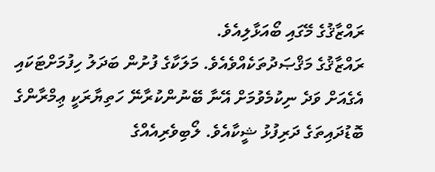ރައްޒާޤުގެ މޭގައި ބޯއަޅާލިއެވެ.
ރައްޒާޤުގެ މަޤްޞަދުތަކެއްވެއެވެ. މަލަކާގެ ފުށުން ބަދަލު ހިފުމަށްޓަކައި އެގެއަށް ވަދެ ނިކުމެވުމަށް އޭނާ ބޭނުންކުރާނޭ ހަތިޔާރަކީ ޢިމްރާންގެ ބޮޑުދައިތަގެ ދަރިފުޅު ޝީކާއެވެ. ލޯބިވެރިއެއްގެ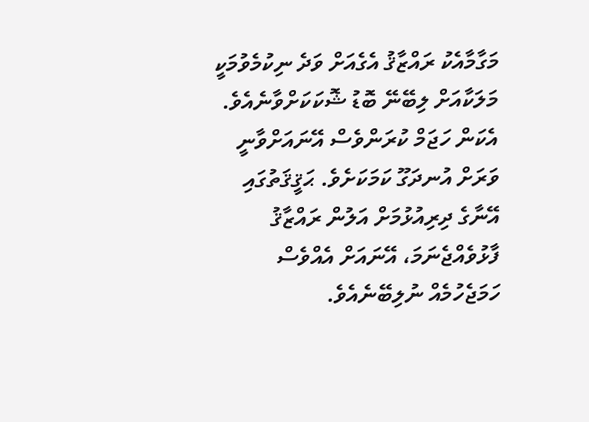މަގާމާއެކު ރައްޒާޤު އެގެއަށް ވަދެ ނިކުމެވުމަކީ މަލަކާއަށް ލިބޭނޭ ބޮޑު ޝޮކަކަށްވާނެއެވެ.
އެކަން ހަޖަމް ކުރަންވެސް އޭނައަށްވާނީ ވަރަށް އުނދަގޫ ކަމަކަށެވެ. ޙަޤީޤަތުގައި އޭނާގެ ދިރިއުޅުމަށް އަލުން ރައްޒާޤު ފާޅުވެއްޖެނަމަ، އޭނައަށް އެއްވެސް ހަމަޖެހުމެއް ނުލިބޭނެއެވެ.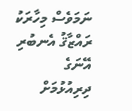ނަމަވެސް މިހާރަކު ރައްޒާޤު އެނބުރި އޭނަގެ ދިރިއުޅުމަށް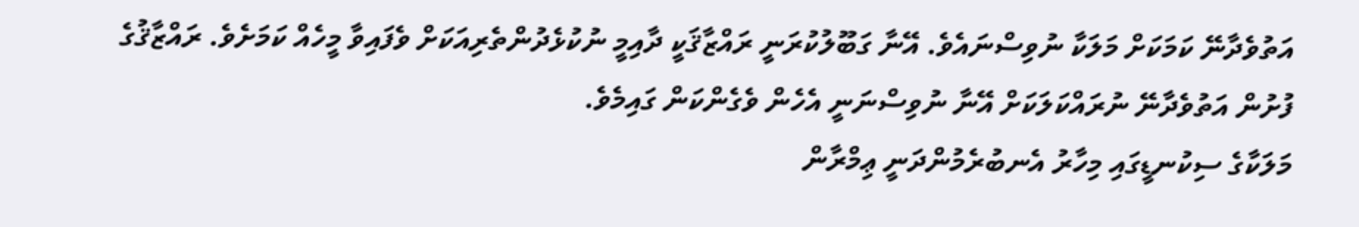އަތުވެދާނޭ ކަމަކަށް މަލަކާ ނުވިސްނައެވެ. އޭނާ ގަބޫލުކުރަނީ ރައްޒާޤަކީ ދާއިމީ ނުކުޅެދުންތެރިއަކަށް ވެފައިވާ މީހެއް ކަމަށެވެ. ރައްޒާޤުގެ ފުށުން އަތުވެދާނޭ ނުރައްކަލަކަށް އޭނާ ނުވިސްނަނީ އެހެން ވެގެންކަން ގައިމެވެ.
މަލަކާގެ ސިކުނޑީގައި މިހާރު އެނބުރެމުންދަނީ ޢިމްރާން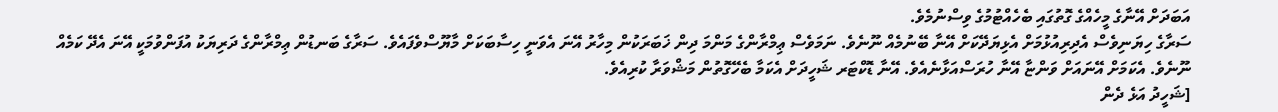އަބަދަށް އޭނާގެ މީހެއްގެ ގޮތުގައި ބެހެއްޓުމުގެ ވިސްނުމެވެ.
ސަރާގެ ހިޔަނިވެސް އެދިރިއުޅުމަށް އެޅިޔަދޭކަށް އޭނާ ބޭނުމެއް ނޫނެވެ. ނަމަވެސް ޢިމްރާންގެ މަންމަ ދިން ޚަބަރަކުން މިހާރު އޭނަ އެވަނީ ހިސާބަކަށް މާޔޫސްވެފައެވެ. ސަރާގެ ބަނޑުން ޢިމްރާންގެ ދަރިޔަކު އުފަންވުމަކީ އޭނަ އެދޭ ކަމެއް ނޫނެވެ. އެކަމަށް އޭނައަށް ވަންޏާ އޭނާ ހުރަސްއަޅާނެއެވެ. އޭނާ ޑޮކްޓަރ ޝަހީދަށް އެކަމާ ބެހޭގޮތުން މަޝްވަރާ ކުރިއެވެ.
[ޝަހީދު އަޅެ ދެން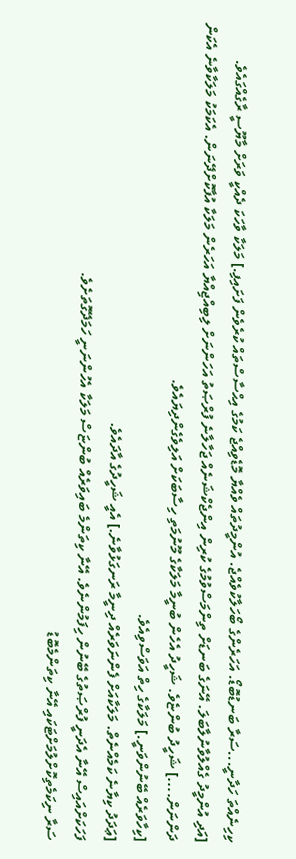ކިހިނެއްތަ ހަދާނީ...ސަރާ ބަނޑުބޮޑޯ. އަހަރެންގެ ބޯހަލާކުވެއްޖެ. އުންމީދުތައް ވެއްޔާ މޮޑެވިއްޖެ ކަމުގެ އިޙްސާސްތައް ކުރެވެން ފަށައިފި.] މަލަކާ ވާހަކަ ދެއްކީ ވަރަށް މާޔޫސީ ރާގެއްގައެވެ.
[އަދި އުންމީދު ގެއްލުވާނުލާބަލަ. އޭނަގެ ބަނޑަށް ތިންމަސްވުމުގެ ކުރިން އިންޖެކްޝަނެއް ޖަހާލާނެ ފުރްޞަތު އަހަންނަށް ލިބިއްޖިއްޔާ އަހަރެން މަލަކާ އުފާކޮށްދޭނަން. އެކަމަކު މަލަކާވާނެ އެކަން ދަންނަން....] ޝަހީދު ބުންޏެވެ. ޝަހީދު އެހެން ބުނީމާ މަލަކާގެ މޫނުމަތި ހިސާބަކަށް އަލިވެގެންދިޔައެވެ.
[ކިހާވަރެއް ބޭނުންވަނީ.] މަލަކާގެ ހިތް އަވަސްވިއެވެ.
[ޢަދަދު ކިޔާނެ ކަމެއްނެތް. މަލަކާއަށް ފެންނަވަރެއް ދިނީމާ ރަނގަޅުވާނެ.] އެއީ ޝަހީދުގެ އާދައެވެ.
ފަހަކަށްއައިސް އޭނާ އެދަނީ ފުރްޞަތުގެ ބޭނުން ހިފަމުންނެވެ. އޭނާ ކިތަންމެ ބައިވަރެއް ބުންޏަސް މަލަކާ އެހުންނަނީ ހަމަދޭގޮތަށެވެ.
ސަރާ ނިކަމެތިކޮށްލުމަށްޓަކައި އޭނާ ކިތަންމެބޮޑު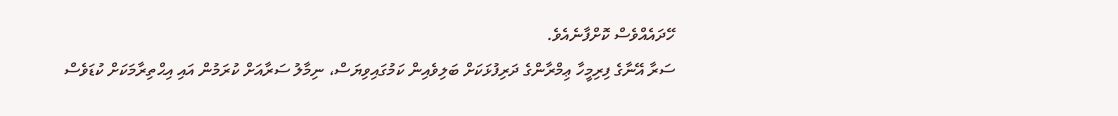ހޭދައެއްވެސް ކޮށްފާނެއެވެ.
ސަރާ އޭނާގެ ފިރިމީހާ ޢިމްރާންގެ ދަރިފުޅަކަށް ބަލިވެއިން ކަމުގައިވިޔަސް، ނިމާލު ސަރާއަށް ކުރަމުން އައި އިޙްތިރާމަކަށް ކުޑަވެސް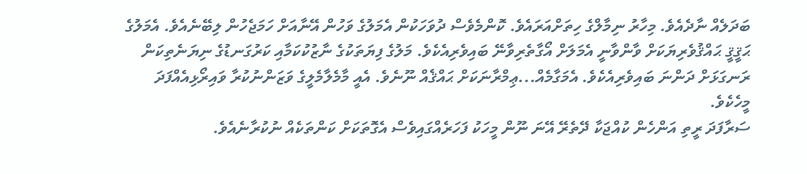ބަދަލެއް ނާދެއެވެ. މިހާރު ނިމާލްގެ ހިތަށްއަރައެވެ. ކޮންމެވެސް ދުވަހަކުން އެމަލުގެ ވަހުން އޭނާއަށް ހަމަޖެހުން ލިބޭނެއެވެ. އެމަލުގެ ޙަޤީޤީ ޙައްޤުވެރިޔަކަށް ވާންވާނީ އެމަލަށް އޯގާތެރިވާނޭ ބައިވެރިއެކެވެ. މަލުގެ ފިޔަތަކުގެ ނާޒުކުކަމާއި ކަރުގަނޑުގެ ނިޔަނެތިކަން ރަނގަޅަށް ދަންނަ ބައިވެރިއެކެވެ. އެމަގާމެއް...ޢިމްރާނަކަށް ޙައްޤެއް ނޫނެވެ. އެއީ މާމެލާމެލީގެ ވަޒަންނުކުރާ ވައިރޯޅިއެއްފަދަ މީހެކެވެ.
ސަރާފަދަ ރީތި އަންހެން ކުއްޖަކާ ދޭތެރޭ އޭނަ ނޫން މީހަކު ފަހަރެއްގައިވެސް އެގޮތަކަށް ކަންތަކެއް ނުކުރާނެއެވެ.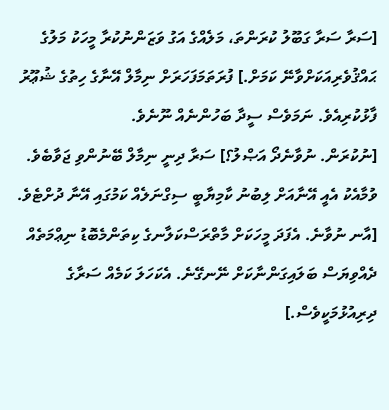[ސަރާ ސަރާ ގަބޫލު ކުރަންތަ، މަލެއްގެ އަގު ވަޒަންނުކުރާ މީހަކު މަލުގެ ޙައްޤުވެރިއަކަށްވާނޭ ކަމަށް.] ފުރަތަމަފަހަރަށް ނިމާލް އޭނާގެ ހިތުގެ ޝުޢޫރު ފާޅުކުރިއެވެ. ނަމަވެސް ސީދާ ބަހުންނެއް ނޫނެވެ.
[ނުކުރަން. ނުވާނެދޯ އަޞްލު؟] ސަރާ ދިނީ ނިމާލް ބޭނުންވި ޖަވާބެވެ. ވުމާއެކު އެއީ އޭނާއަށް ލިބުނު ކާމިޔާބީ ސިގްނަލެއް ކަމުގައި އޭނާ ދުށްޓެވެ.
[އާނ ނުވާނެ. އެފަދަ މީހަކަށް މާތްރަސްކަލާނގެ ކިތަންމެބޮޑު ނިޢްމަތެއް ދެއްވިޔަސް ބަލައިގަންނާކަށް ނޭނގޭނެ. އެކަހަލަ ކަމެއް ސަރާގެ ދިރިއުޅުމަކީވެސް.]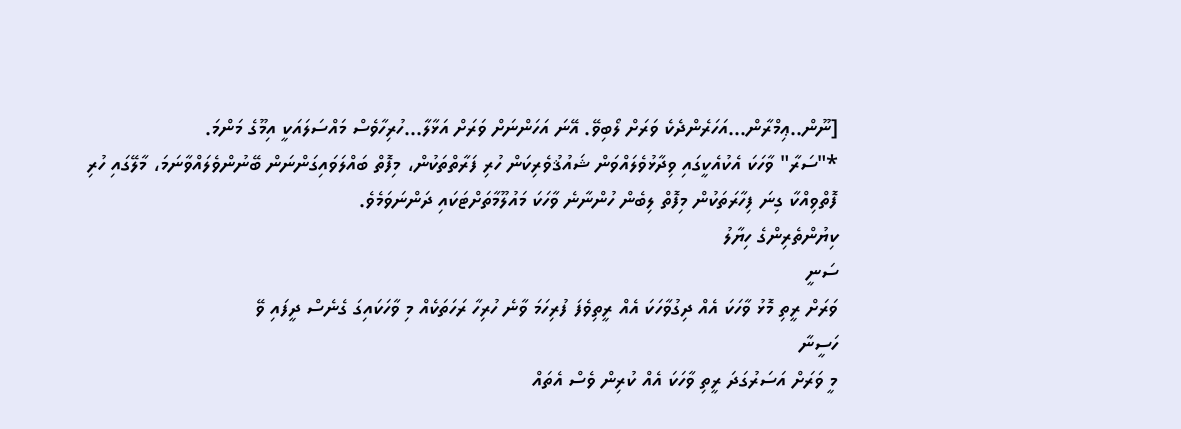[ނޫން..ޢިމްރާން...އަހަރެންދެކެ ވަރަށް ލޯބިވޭ. އޭނަ އަހަންނަށް ވަރަށް އަޅާލާ...ހުރިހާވެސް މައްސަލައަކީ އިމޫގެ މަންމަ.
*"ސަރާ" ވާހަކަ އެކުއެކީގައި ވިދާޅުވެލައްވަން ޝައުޤުވެރިކަން ހުރި ފަރާތްތަކުން، މިފޮތް ބައްލަވައިގަންނަން ބޭނުންވެލައްވާނަމަ، މާލޭގައި ހުރި ފޮތްވިއްކާ ގިނަ ފިހާރަތަކުން މިފޮތް ލިބެން ހުންނާނެ ވާހަކަ މައުލޫމާތަށްޓަކައި ދަންނަވަމެވެ.
ކިޔުންތެރިންގެ ހިޔާލު
ސަނީ
ވަރަށް ރީތި މޮޅު ވާހަކަ އެއް ދިގުވާހަކަ އެއް ރީތިވެފަ ފުރިހަމަ ވާނެ ހުރިހާ ރަހަތަކެއް މި ވާހަކައިގަ ގެނެސް ދީފައި ވޭ
ހަސީނާ
މީ ވަރަށް އަސަރުގަދަ ރީތި ވާހަކަ އެއް ކުރިން ވެސް އެތައް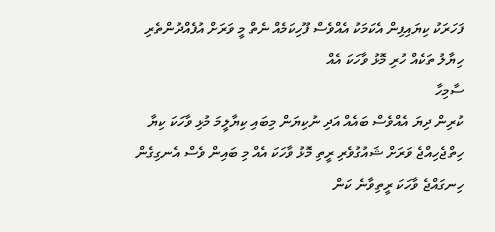ފަހަރަކު ކިޔައިފިން އެކަމަކު އެއްވެސް ފޫހިކަމެއް ނެތް މީ ވަރަށް އުފެއްދުންތެރި ހިޔާލު ތަކެއް ހުރި މޮޅު ވާހަކަ އެއް
ސާމިހާ
ކުރިން ދިޔަ އެއްވެސް ބައެއް އަދި ނުކިޔަން މިބައި ކިޔާލީމަ މުޅި ވާހަކަ ކިޔާ ހިތްޖެހިއްޖެ ވަރަށް ޝައުގުވެރި ރީތި މޮޅު ވާހަކަ އެއް މި ބައިން ވެސް އެނގިގެން ހިނގައްޖެ ވާހަކަ ރީތިވާނެ ކަން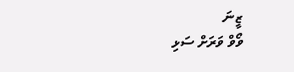ޒީނަ
ވޯވް ވަރަށް ސަޅި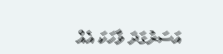އަސަރުގަދަ ވާހަކަ އެއް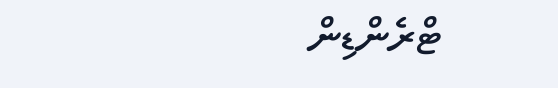ޓްރެންޑިން